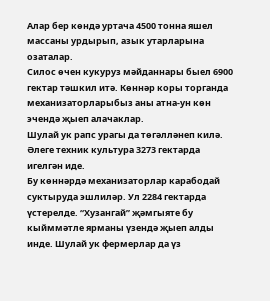Алар бер көндә уртача 4500 тонна яшел массаны урдырып, азык утарларына озаталар.
Силос өчен кукуруз мәйданнары быел 6900 гектар тәшкил итә. Көннәр коры торганда механизаторларыбыз аны атна-ун көн эчендә җыеп алачаклар.
Шулай ук рапс урагы да төгәлләнеп килә. Әлеге техник культура 3273 гектарда игелгән иде.
Бу көннәрдә механизаторлар карабодай суктыруда эшлиләр. Ул 2284 гектарда үстерелде. “Хузангай” җәмгыяте бу кыйммәтле ярманы үзендә җыеп алды инде. Шулай ук фермерлар да үз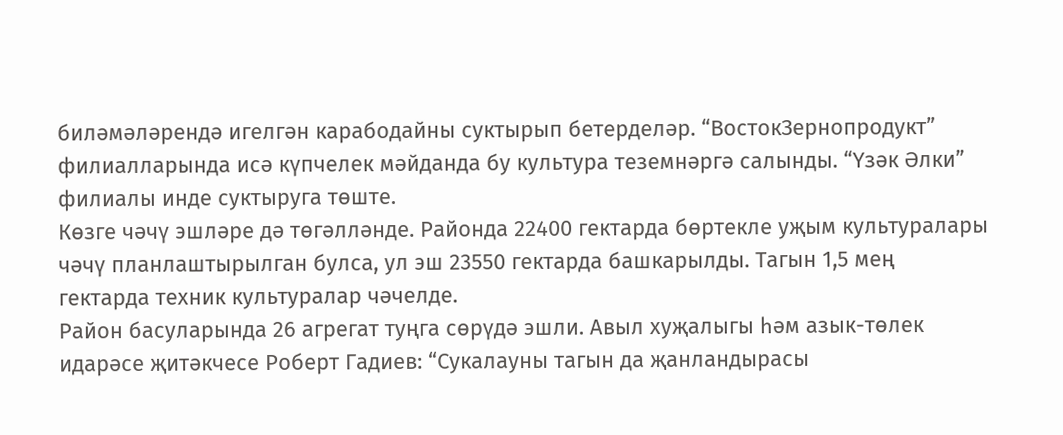биләмәләрендә игелгән карабодайны суктырып бетерделәр. “ВостокЗернопродукт” филиалларында исә күпчелек мәйданда бу культура теземнәргә салынды. “Үзәк Әлки” филиалы инде суктыруга төште.
Көзге чәчү эшләре дә төгәлләнде. Районда 22400 гектарда бөртекле уҗым культуралары чәчү планлаштырылган булса, ул эш 23550 гектарда башкарылды. Тагын 1,5 мең гектарда техник культуралар чәчелде.
Район басуларында 26 агрегат туңга сөрүдә эшли. Авыл хуҗалыгы һәм азык-төлек идарәсе җитәкчесе Роберт Гадиев: “Сукалауны тагын да җанландырасы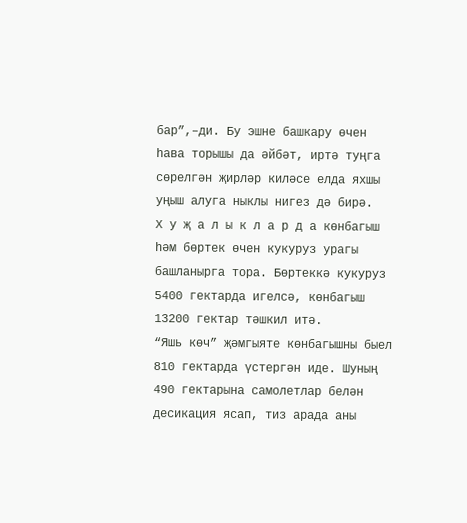бар”,–ди. Бу эшне башкару өчен һава торышы да әйбәт, иртә туңга сөрелгән җирләр киләсе елда яхшы уңыш алуга ныклы нигез дә бирә.
Х у җ а л ы к л а р д а көнбагыш һәм бөртек өчен кукуруз урагы башланырга тора. Бөртеккә кукуруз 5400 гектарда игелсә, көнбагыш 13200 гектар тәшкил итә.
“Яшь көч” җәмгыяте көнбагышны быел 810 гектарда үстергән иде. Шуның 490 гектарына самолетлар белән десикация ясап, тиз арада аны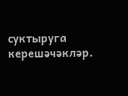суктыруга керешәчәкләр.